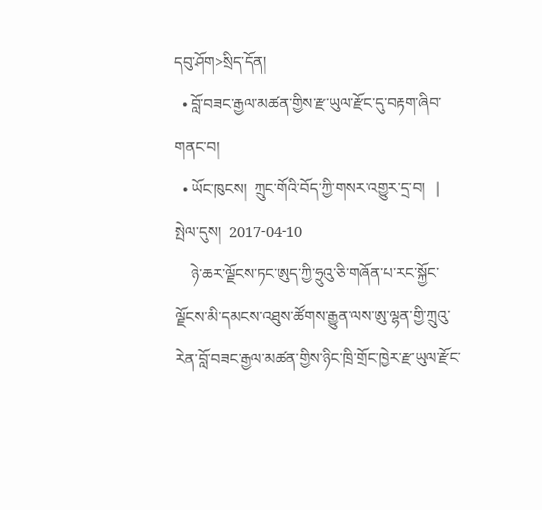དབུ་ཤོག>སྲིད་དོན།
  • བློ་བཟང་རྒྱལ་མཚན་གྱིས་རྫ་ཡུལ་རྫོང་དུ་བརྟག་ཞིབ་གནང་བ།
  • ཡོང་ཁུངས།  ཀྲུང་གོའི་བོད་ཀྱི་གསར་འགྱུར་དྲ་བ།   |     སྤེལ་དུས།  2017-04-10
    ཉེ་ཆར་ལྗོངས་ཏང་ཨུད་ཀྱི་ཧྲུའུ་ཅི་གཞོན་པ་རང་སྐྱོང་ལྗོངས་མི་དམངས་འཐུས་ཚོགས་རྒྱུན་ལས་ཨུ་ལྷན་གྱི་ཀྲུའུ་རེན་བློ་བཟང་རྒྱལ་མཚན་གྱིས་ཉིང་ཁྲི་གྲོང་ཁྱེར་རྫ་ཡུལ་རྫོང་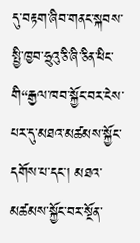དུ་བརྟག་ཞིབ་གནང་སྐབས་སྤྱི་ཁྱབ་ཧྲུའུ་ཅི་ཞི་ཅིན་ཕིང་གི“རྒྱལ་ཁབ་སྐྱོང་བར་ངེས་པར་དུ་མཐའ་མཚམས་སྐྱོང་དགོས་པ་དང་། མཐའ་མཚམས་སྐྱོང་བར་སྔོན་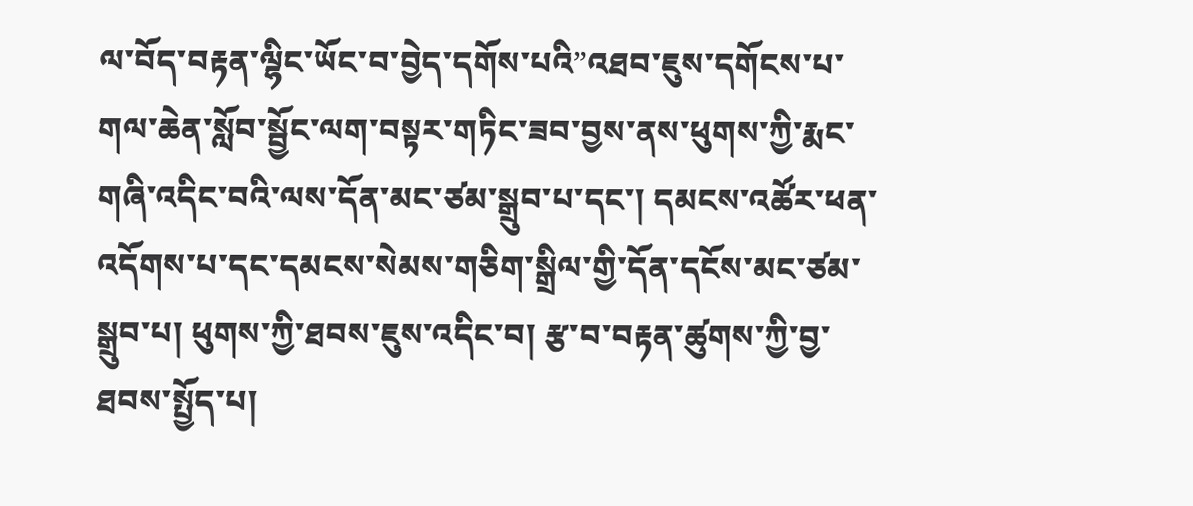ལ་བོད་བརྟན་ལྷིང་ཡོང་བ་བྱེད་དགོས་པའི”འཐབ་ཇུས་དགོངས་པ་གལ་ཆེན་སློབ་སྦྱོང་ལག་བསྟར་གཏིང་ཟབ་བྱས་ནས་ཕུགས་ཀྱི་རྨང་གཞི་འདིང་བའི་ལས་དོན་མང་ཙམ་སྒྲུབ་པ་དང་། དམངས་འཚོར་ཕན་འདོགས་པ་དང་དམངས་སེམས་གཅིག་སྒྲིལ་གྱི་དོན་དངོས་མང་ཙམ་སྒྲུབ་པ། ཕུགས་ཀྱི་ཐབས་ཇུས་འདིང་བ། རྩ་བ་བརྟན་ཚུགས་ཀྱི་བྱ་ཐབས་སྤྱོད་པ།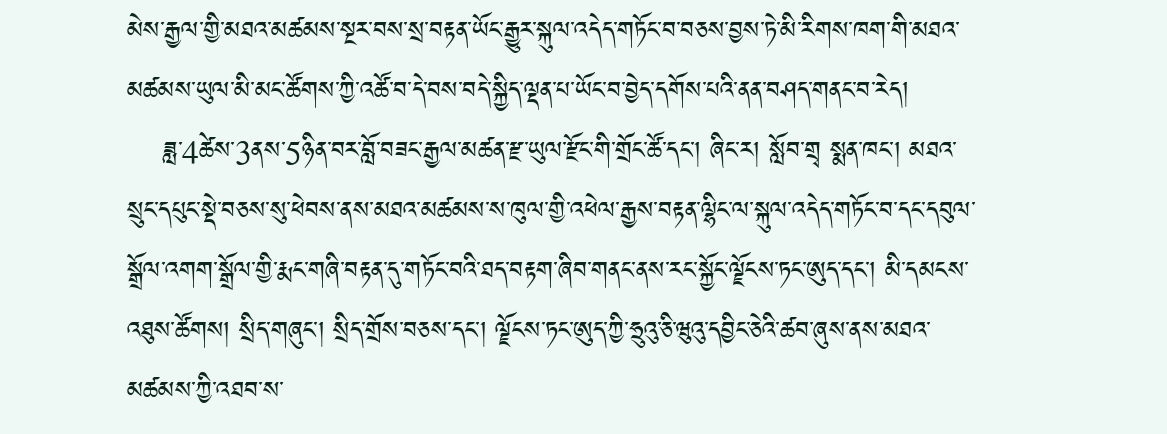མེས་རྒྱལ་གྱི་མཐའ་མཚམས་སྔར་བས་སྲ་བརྟན་ཡོང་རྒྱུར་སྐུལ་འདེད་གཏོང་བ་བཅས་བྱས་ཏེ་མི་རིགས་ཁག་གི་མཐའ་མཚམས་ཡུལ་མི་མང་ཚོགས་ཀྱི་འཚོ་བ་དེ་བས་བདེ་སྐྱིད་ལྡན་པ་ཡོང་བ་བྱེད་དགོས་པའི་ནན་བཤད་གནང་བ་རེད།
    ཟླ་4ཚེས་3ནས་5ཉིན་བར་བློ་བཟང་རྒྱལ་མཚན་རྫ་ཡུལ་རྫོང་གི་གྲོང་ཚོ་དང་། ཞིང་ར། སློབ་གྲྭ སྨན་ཁང་། མཐའ་སྲུང་དཔུང་སྡེ་བཅས་སུ་ཕེབས་ནས་མཐའ་མཚམས་ས་ཁུལ་གྱི་འཕེལ་རྒྱས་བརྟན་ལྷིང་ལ་སྐུལ་འདེད་གཏོང་བ་དང་དབུལ་སྒྲོལ་འགག་སྒྲོལ་གྱི་རྨང་གཞི་བརྟན་དུ་གཏོང་བའི་ཐད་བརྟག་ཞིབ་གནང་ནས་རང་སྐྱོང་ལྗོངས་ཏང་ཨུད་དང་། མི་དམངས་འཐུས་ཚོགས། སྲིད་གཞུང་། སྲིད་གྲོས་བཅས་དང་། ལྗོངས་ཏང་ཨུད་ཀྱི་ཧྲུའུ་ཅི་ཝུའུ་དབྱིང་ཅེའི་ཚབ་ཞུས་ནས་མཐའ་མཚམས་ཀྱི་འཐབ་ས་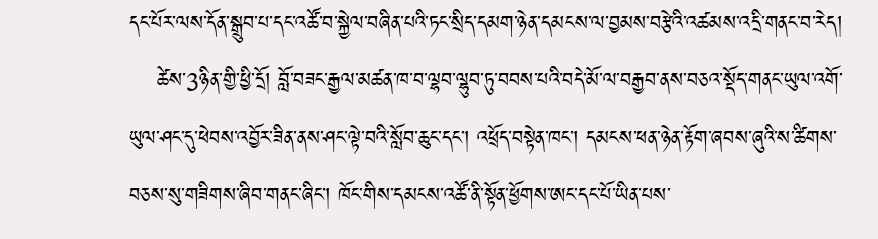དང་པོར་ལས་དོན་སྒྲུབ་པ་དང་འཚོ་བ་སྐྱེལ་བཞིན་པའི་ཏང་སྲིད་དམག་ཉེན་དམངས་ལ་བྱམས་བརྩེའི་འཚམས་འདྲི་གནང་བ་རེད།
    ཚེས་3ཉིན་གྱི་ཕྱི་དྲོ། བློ་བཟང་རྒྱལ་མཚན་ཁ་བ་ལྷབ་ལྷུབ་ཏུ་བབས་པའི་བདེ་མོ་ལ་བརྒྱབ་ནས་བཅའ་སྡོད་གནང་ཡུལ་འགོ་ཡུལ་ཤང་དུ་ཕེབས་འབྱོར་ཟིན་ནས་ཤང་ལྟེ་བའི་སློབ་ཆུང་དང་། འཕྲོད་བསྟེན་ཁང་། དམངས་ཕན་ཉེན་རྟོག་ཞབས་ཞུའི་ས་ཚིགས་བཅས་སུ་གཟིགས་ཞིབ་གནང་ཞིང་། ཁོང་གིས་དམངས་འཚོ་ནི་སྟོན་ཕྱོགས་ཨང་དང་པོ་ཡིན་པས་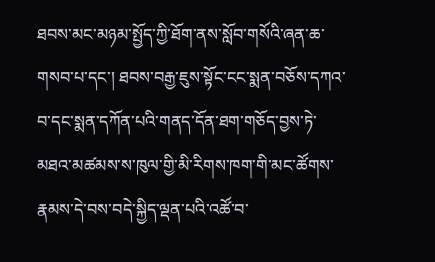ཐབས་མང་མཉམ་སྤྱོད་ཀྱི་ཐོག་ནས་སློབ་གསོའི་ཞན་ཆ་གསབ་པ་དང་། ཐབས་བརྒྱ་ཇུས་སྟོང་ངང་སྨན་བཅོས་དཀའ་བ་དང་སྨན་དཀོན་པའི་གནད་དོན་ཐག་གཅོད་བྱས་ཏེ་མཐའ་མཚམས་ས་ཁུལ་གྱི་མི་རིགས་ཁག་གི་མང་ཚོགས་རྣམས་དེ་བས་བདེ་སྐྱིད་ལྡན་པའི་འཚོ་བ་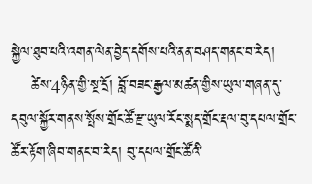སྐྱེལ་ཐུབ་པའི་འགན་ལེན་བྱེད་དགོས་པའི་ནན་བཤད་གནང་བ་རེད།
    ཚེས་4ཉིན་གྱི་སྔ་དྲོ། བློ་བཟང་རྒྱལ་མཚན་གྱིས་ཡུལ་གཞན་དུ་དབུལ་སྐྱོར་གནས་སྤོས་གྲོང་ཚོ་རྫ་ཡུལ་རོང་སྨད་གྲོང་རྡལ་བུ་དཔལ་གྲོང་ཚོར་རྟོག་ཞིབ་གནང་བ་རེད། བུ་དཔལ་གྲོང་ཚོའི་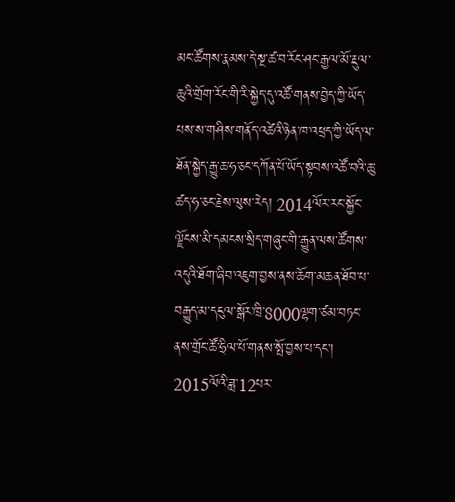མང་ཚོགས་རྣམས་དེ་སྔ་ཚ་བ་རོང་ཤང་རྒྱལ་མོ་རྔུལ་ཆུའི་གྲོག་རོང་གི་རི་སྐྱེད་དུ་འཚོ་གནས་བྱེད་ཀྱི་ཡོད་པས་ས་གཤིས་གནོད་འཚེའི་ཉེན་ཁ་འཕྲད་ཀྱི་ཡོད་ལ་ཐོན་སྐྱེད་རྒྱུ་ཆ་ཧ་ཅང་དཀོན་པོ་ཡོད་སྟབས་འཚོ་བའི་ཆུ་ཚད་ཧ་ཅང་རྗེས་ལུས་རེད། 2014ལོར་རང་སྐྱོང་ལྗོངས་མི་དམངས་སྲིད་གཞུང་གི་རྒྱུན་ལས་ཚོགས་འདུའི་ཐོག་ཞིབ་འཇུག་བྱས་ནས་ཆོག་མཆན་ཐོབ་པ་བརྒྱུད་མ་དངུལ་སྒོར་ཁྲི་8000ལྷག་ཙམ་བཏང་ནས་གྲོང་ཚོ་ཧྲིལ་པོ་གནས་སྤོ་བྱས་པ་དང་། 2015ལོའི་ཟླ་12པར་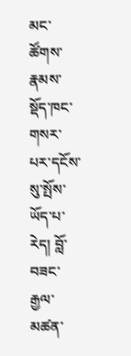མང་ཚོགས་རྣམས་སྡོད་ཁང་གསར་པར་དངོས་སུ་སྤོས་ཡོད་པ་རེད། བློ་བཟང་རྒྱལ་མཚན་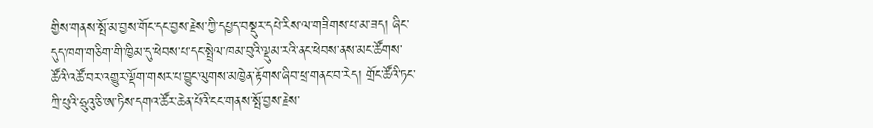གྱིས་གནས་སྤོ་མ་བྱས་གོང་དང་བྱས་རྗེས་ཀྱི་དཔྱད་བསྡུར་དཔེ་རིས་ལ་གཟིགས་པ་མ་ཟད། ཞིང་དུད་ཁག་གཅིག་གི་ཁྱིམ་དུ་ཕེབས་པ་དང་སྤྲེལ་ཁམ་བུའི་ལྡུམ་རའི་ནང་ཕེབས་ནས་མང་ཚོགས་ཚོའི་འཚོ་བར་འགྱུར་ལྡོག་གསར་པ་བྱུང་ལུགས་མཁྱེན་རྟོགས་ཞིབ་ཕྲ་གནང་བ་རེད། གྲོང་ཚོའི་ཏང་ཀྲི་པུའི་ཧྲུའུ་ཅི་ཨ་ཏིས་དགའ་ཚོར་ཆེན་པོའི་ངང་གནས་སྤོ་བྱས་རྗེས་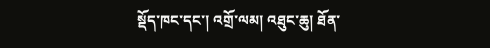སྡོད་ཁང་དང་། འགྲོ་ལམ། འཐུང་ཆུ། ཐོན་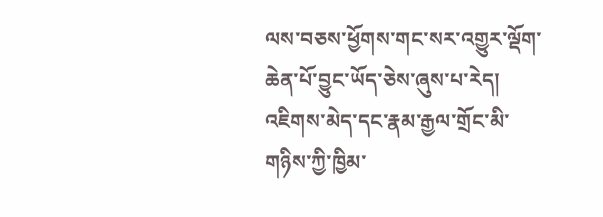ལས་བཅས་ཕྱོགས་གང་སར་འགྱུར་ལྡོག་ཆེན་པོ་བྱུང་ཡོད་ཅེས་ཞུས་པ་རེད། འཇིགས་མེད་དང་རྣམ་རྒྱལ་གྲོང་མི་གཉིས་ཀྱི་ཁྱིམ་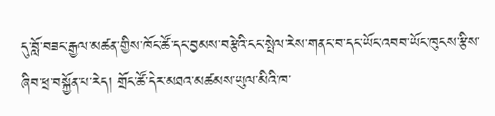དུ་བློ་བཟང་རྒྱལ་མཚན་གྱིས་ཁོང་ཚོ་དང་བྱམས་བརྩེའི་ངང་སྤེལ་རེས་གནང་བ་དང་ཡོང་འབབ་ཡོང་ཁུངས་རྩིས་ཞིབ་ཕྲ་བསྐྱོན་པ་རེད། གྲོང་ཚོ་དེར་མཐའ་མཚམས་ཡུལ་མིའི་ཁ་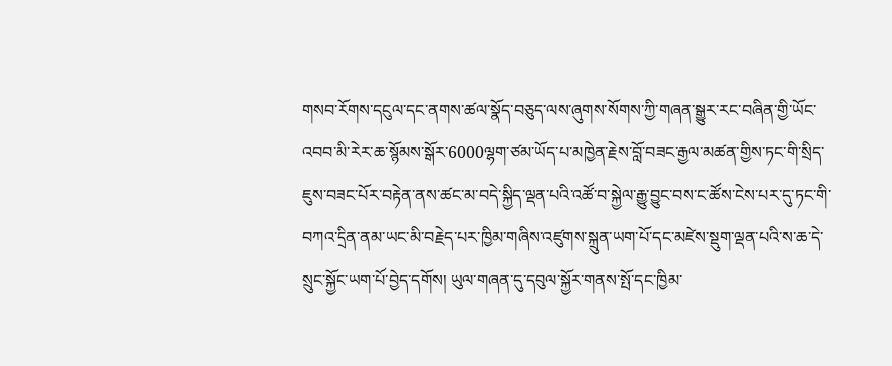གསབ་རོགས་དངུལ་དང་ནགས་ཚལ་སྣོད་བཅུད་ལས་ཞུགས་སོགས་ཀྱི་གཞན་སྒྱུར་རང་བཞིན་གྱི་ཡོང་འབབ་མི་རེར་ཆ་སྙོམས་སྒོར་6000ལྷག་ཙམ་ཡོད་པ་མཁྱེན་རྗེས་བློ་བཟང་རྒྱལ་མཚན་གྱིས་ཏང་གི་སྲིད་ཇུས་བཟང་པོར་བརྟེན་ནས་ཚང་མ་བདེ་སྐྱིད་ལྡན་པའི་འཚོ་བ་སྐྱེལ་རྒྱུ་བྱུང་བས་ང་ཚོས་ངེས་པར་དུ་ཏང་གི་བཀའ་དྲིན་ནམ་ཡང་མི་བརྗེད་པར་ཁྱིམ་གཞིས་འཛུགས་སྐྲུན་ཡག་པོ་དང་མཛེས་སྡུག་ལྡན་པའི་ས་ཆ་དེ་སྲུང་སྐྱོང་ཡག་པོ་བྱེད་དགོས། ཡུལ་གཞན་དུ་དབུལ་སྐྱོར་གནས་སྤོ་དང་ཁྱིམ་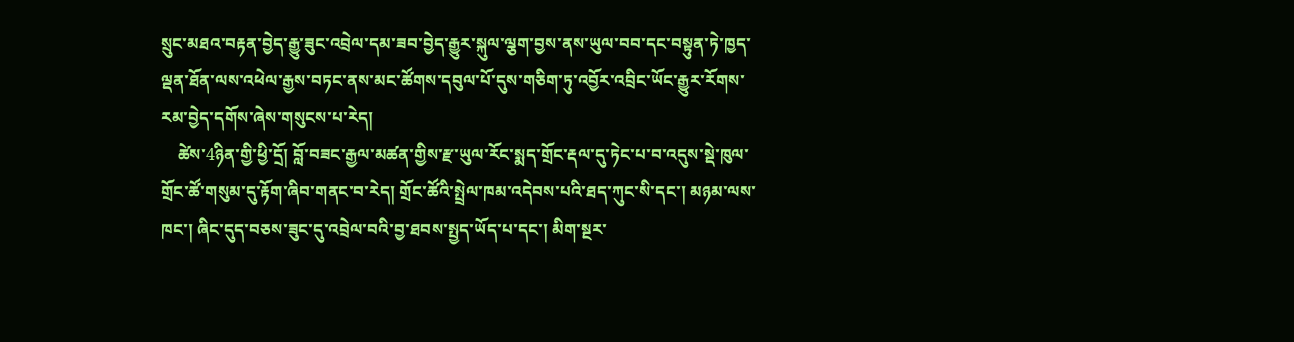སྲུང་མཐའ་བརྟན་བྱེད་རྒྱུ་ཟུང་འབྲེལ་དམ་ཟབ་བྱེད་རྒྱུར་སྐུལ་ལྕག་བྱས་ནས་ཡུལ་བབ་དང་བསྟུན་ཏེ་ཁྱད་ལྡན་ཐོན་ལས་འཕེལ་རྒྱས་བཏང་ནས་མང་ཚོགས་དབུལ་པོ་དུས་གཅིག་ཏུ་འབྱོར་འབྲིང་ཡོང་རྒྱུར་རོགས་རམ་བྱེད་དགོས་ཞེས་གསུངས་པ་རེད།
    ཚེས་4ཉིན་གྱི་ཕྱི་དྲོ། བློ་བཟང་རྒྱལ་མཚན་གྱིས་རྫ་ཡུལ་རོང་སྨད་གྲོང་རྡལ་དུ་ཏེང་པ་བ་འདུས་སྡེ་ཁུལ་གྲོང་ཚོ་གསུམ་དུ་རྟོག་ཞིབ་གནང་བ་རེད། གྲོང་ཚོའི་སྤྲེལ་ཁམ་འདེབས་པའི་ཐད་ཀུང་སི་དང་། མཉམ་ལས་ཁང་། ཞིང་དུད་བཅས་ཟུང་དུ་འབྲེལ་བའི་བྱ་ཐབས་སྤྱད་ཡོད་པ་དང་། མིག་སྔར་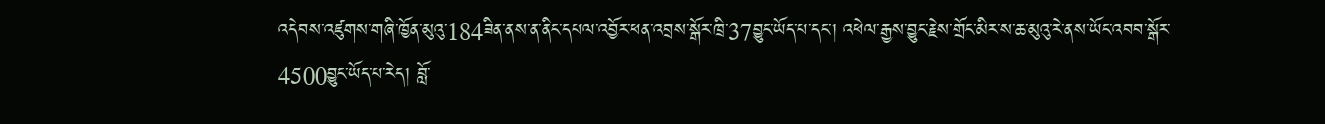འདེབས་འཛུགས་གཞི་ཁྱོན་མུའུ་184ཟིན་ནས་ན་ནིང་དཔལ་འབྱོར་ཕན་འབྲས་སྒོར་ཁྲི་37བྱུང་ཡོད་པ་དང་། འཕེལ་རྒྱས་བྱུང་རྗེས་གྲོང་མིར་ས་ཆ་མུའུ་རེ་ནས་ཡོང་འབབ་སྒོར་4500བྱུང་ཡོད་པ་རེད། བློ་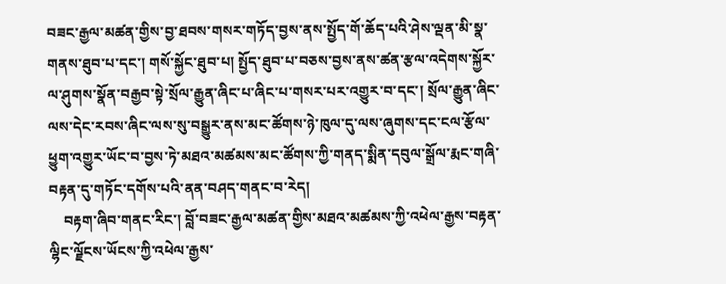བཟང་རྒྱལ་མཚན་གྱིས་བྱ་ཐབས་གསར་གཏོད་བྱས་ནས་སྤྱོད་གོ་ཆོད་པའི་ཤེས་ལྡན་མི་སྣ་གནས་ཐུབ་པ་དང་། གསོ་སྐྱོང་ཐུབ་པ། སྤྱོད་ཐུབ་པ་བཅས་བྱས་ནས་ཚན་རྩལ་འདེགས་སྐྱོར་ལ་ཤུགས་སྣོན་བརྒྱབ་སྟེ་སྲོལ་རྒྱུན་ཞིང་པ་ཞིང་པ་གསར་པར་འགྱུར་བ་དང་། སྲོལ་རྒྱུན་ཞིང་ལས་དེང་རབས་ཞིང་ལས་སུ་བསྒྱུར་ནས་མང་ཚོགས་ཉེ་ཁུལ་དུ་ལས་ཞུགས་དང་ངལ་རྩོལ་ཕྱུག་འགྱུར་ཡོང་བ་བྱས་ཏེ་མཐའ་མཚམས་མང་ཚོགས་ཀྱི་གནད་སྨིན་དབུལ་སྒྲོལ་རྨང་གཞི་བརྟན་དུ་གཏོང་དགོས་པའི་ནན་བཤད་གནང་བ་རེད།
    བརྟག་ཞིབ་གནང་རིང་། བློ་བཟང་རྒྱལ་མཚན་གྱིས་མཐའ་མཚམས་ཀྱི་འཕེལ་རྒྱས་བརྟན་ལྷིང་ལྗོངས་ཡོངས་ཀྱི་འཕེལ་རྒྱས་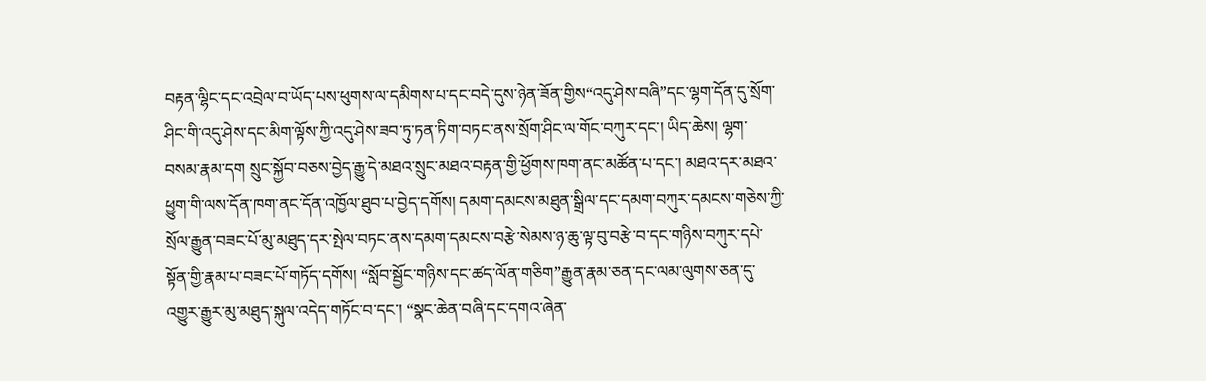བརྟན་ལྷིང་དང་འབྲེལ་བ་ཡོད་པས་ཕུགས་ལ་དམིགས་པ་དང་བདེ་དུས་ཉེན་ཟོན་གྱིས“འདུ་ཤེས་བཞི”དང་ལྷག་དོན་དུ་སྲོག་ཤིང་གི་འདུ་ཤེས་དང་མིག་ལྟོས་ཀྱི་འདུ་ཤེས་ཟབ་ཏུ་ཏན་ཏིག་བཏང་ནས་སྲོག་ཤིང་ལ་གོང་བཀུར་དང་། ཡིད་ཆེས། ལྷག་བསམ་རྣམ་དག སྲུང་སྐྱོབ་བཅས་བྱེད་རྒྱུ་དེ་མཐའ་སྲུང་མཐའ་བརྟན་གྱི་ཕྱོགས་ཁག་ནང་མཚོན་པ་དང་། མཐའ་དར་མཐའ་ཕྱུག་གི་ལས་དོན་ཁག་ནང་དོན་འཁྱོལ་ཐུབ་པ་བྱེད་དགོས། དམག་དམངས་མཐུན་སྒྲིལ་དང་དམག་བཀུར་དམངས་གཅེས་ཀྱི་སྲོལ་རྒྱུན་བཟང་པོ་མུ་མཐུད་དར་སྤེལ་བཏང་ནས་དམག་དམངས་བརྩེ་སེམས་ཉ་ཆུ་ལྟ་བུ་བརྩེ་བ་དང་གཉིས་བཀུར་དཔེ་སྟོན་གྱི་རྣམ་པ་བཟང་པོ་གཏོད་དགོས། “སློབ་སྦྱོང་གཉིས་དང་ཚད་ལོན་གཅིག”རྒྱུན་རྣམ་ཅན་དང་ལམ་ལུགས་ཅན་དུ་འགྱུར་རྒྱུར་མུ་མཐུད་སྐུལ་འདེད་གཏོང་བ་དང་། “སྣང་ཆེན་བཞི་དང་དགའ་ཞེན་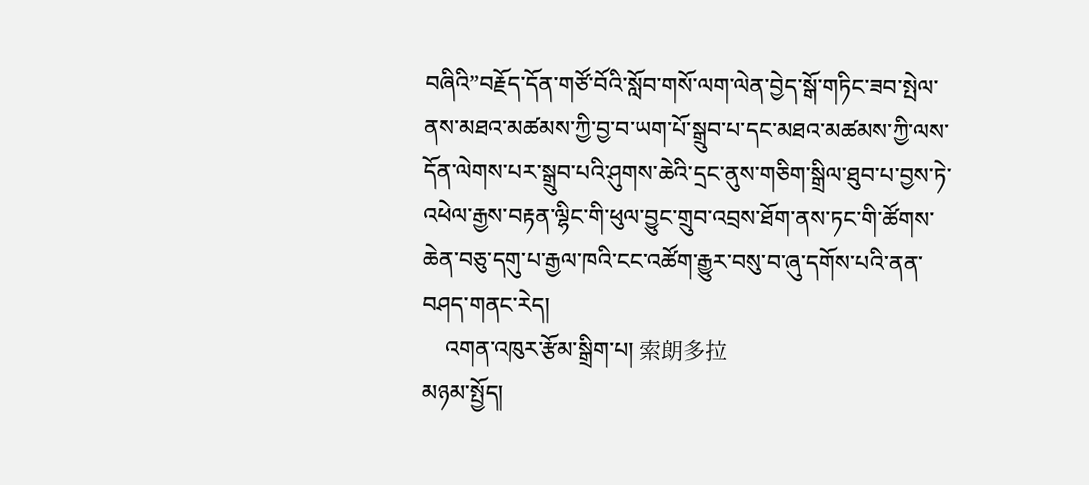བཞིའི”བརྗོད་དོན་གཙོ་བོའི་སློབ་གསོ་ལག་ལེན་བྱེད་སྒོ་གཏིང་ཟབ་སྤེལ་ནས་མཐའ་མཚམས་ཀྱི་བྱ་བ་ཡག་པོ་སྒྲུབ་པ་དང་མཐའ་མཚམས་ཀྱི་ལས་དོན་ལེགས་པར་སྒྲུབ་པའི་ཤུགས་ཆེའི་དྲང་ནུས་གཅིག་སྒྲིལ་ཐུབ་པ་བྱས་ཏེ་འཕེལ་རྒྱས་བརྟན་ལྷིང་གི་ཕུལ་བྱུང་གྲུབ་འབྲས་ཐོག་ནས་ཏང་གི་ཚོགས་ཆེན་བཅུ་དགུ་པ་རྒྱལ་ཁའི་ངང་འཚོག་རྒྱུར་བསུ་བ་ཞུ་དགོས་པའི་ནན་བཤད་གནང་རེད།
    འགན་འཁུར་རྩོམ་སྒྲིག་པ། 索朗多拉
མཉམ་སྤྱོད།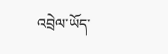འབྲེལ་ཡོད་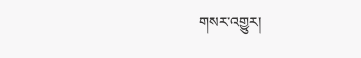གསར་འགྱུར།